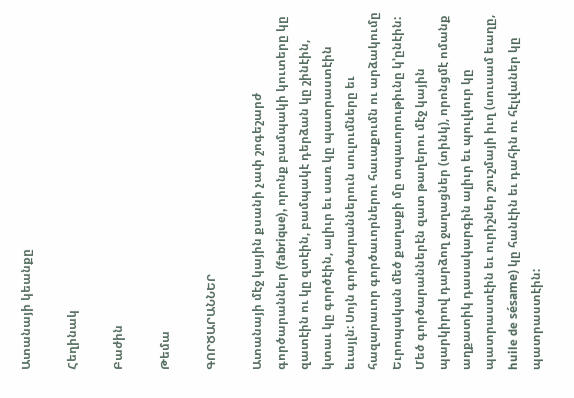Ատանայի կեանքը

Հեղինակ

Բաժին

Թեմա

ԳՈՐԾԱՐԱՆՆԵՐ

Ատանայի մէջ կային քսանի չափ շոգեշարժ գործարաններ (fabrique), որոնք բամպակի կուտերը կը զատէին ու կը զտէին, բամպակէ դերձան կը շինէին, կտաւ կը գործէին, ալիւր եւ սառ կը պատրաստէին եւայլն: Սոյն գործարաններուն սուլումները եւ հազարաւոր գործաւորներու հաւաքումն ու արձակումը Եւրոպական մեծ քաղաքի մը տպաւորութիւնը կ’ընէին: Մեծ գործարաններէն զատ թաղերու մէջ կային պարկիրով դարձող ջաղացներ (տինկ), որոնցմէ ոմանք աղքատիկ դասակարգին ալիւր եւ պուլկուր կը պատրաստէին եւ ուրիշներ շուշմայի իւղ (սուսամ եաղը, huile de sésame) կը հանէին եւ դահին ու հէլվաներ կը պատրաստէին: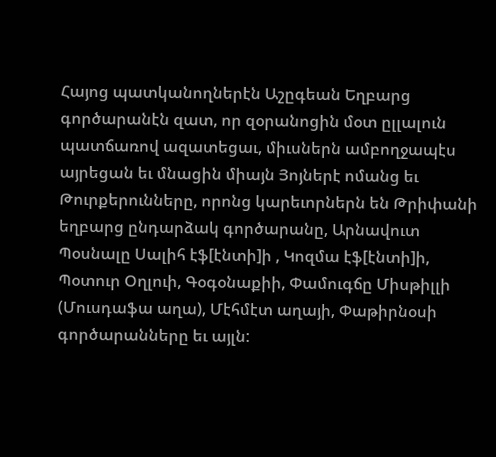Հայոց պատկանողներէն Աշըգեան Եղբարց գործարանէն զատ, որ զօրանոցին մօտ ըլլալուն պատճառով ազատեցաւ, միւսներն ամբողջապէս այրեցան եւ մնացին միայն Յոյներէ ոմանց եւ Թուրքերունները, որոնց կարեւորներն են Թրիփանի եղբարց ընդարձակ գործարանը, Արնավուտ Պօսնալը Սալիհ էֆ[էնտի]ի , Կոզմա էֆ[էնտի]ի, Պօտուր Օղլուի, Գօգօնաքիի, Փամուգճը Միսթիլլի (Մուսդաֆա աղա), Մէհմէտ աղայի, Փաթիրնօսի գործարանները եւ այլն: